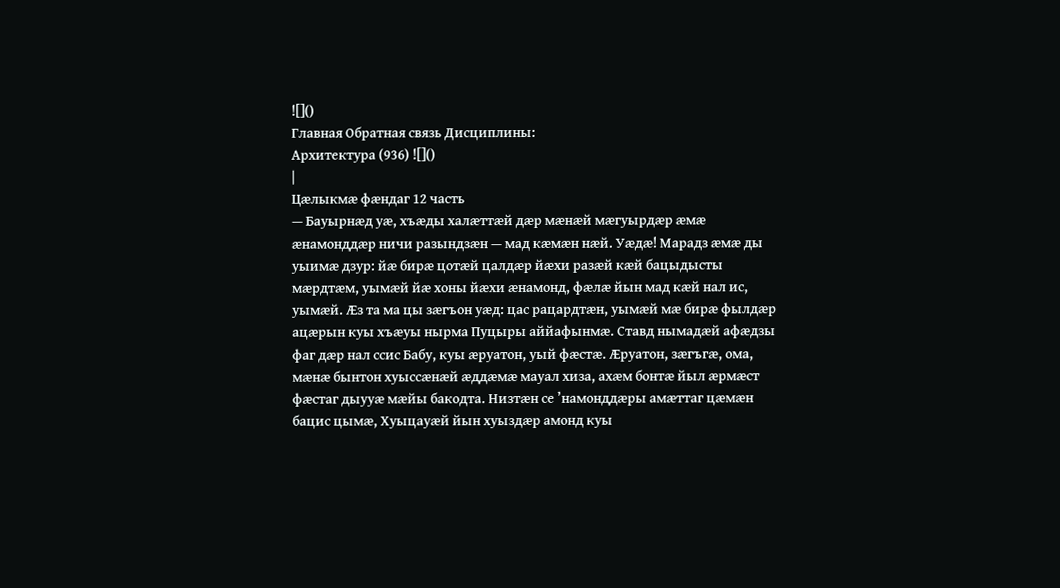![]()
Главная Обратная связь Дисциплины:
Архитектура (936) ![]()
|
Цæлыкмæ фæндаг 12 часть
— Бауырнæд уæ, хъæды халæттæй дæр мæнæй мæгуырдæр æмæ æнамонддæр ничи разындзæн — мад кæмæн нæй. Уæдæ! Марадз æмæ ды уыимæ дзур: йæ бирæ цотæй цалдæр йæхи разæй кæй бацыдысты мæрдтæм, уымæй йæ хоны йæхи æнамонд, фæлæ йын мад кæй нал ис, уымæй. Æз та ма цы зæгъон уæд: цас рацардтæн, уымæй мæ бирæ фылдæр ацæрын куы хъæуы нырма Пуцыры аййафынмæ. Ставд нымадæй афæдзы фаг дæр нал ссис Бабу, куы æруатон, уый фæстæ. Æруатон, зæгъгæ, ома, мæнæ бынтон хуыссæнæй æддæмæ мауал хиза, ахæм бонтæ йыл æрмæст фæстаг дыууæ мæйы бакодта. Низтæн се ’намонддæры амæттаг цæмæн бацис цымæ, Хуыцауæй йын хуыздæр амонд куы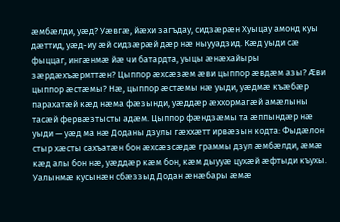æмбæлди, уæд? Уæвгæ, йæхи загъдау, сидзæрæн Хуыцау амонд куы дæттид, уæд-иу æй сидзæрæй дæр нæ ныууадзид. Кæд уыди сæ фыццаг, ингæнмæ йæ чи батардта, уыцы æнæхайыры зæрдæхъæрмттæн? Цыппор æхсæзæм æви цыппор æвдæм азы? Æви цыппор æстæмы? Нæ, цыппор æстæмы нæ уыди, уæдмæ къæбæр парахатæй кæд нæма фæзынди, уæддæр æххормагæй амæлыны тасæй фервæзтысты адæм. Цыппор фæндзæмы та æппындæр нæ уыди — уæд ма нæ Доданы дзулы гæххæтт ирвæзын кодта: Фыдæлон стыр хæсты сахъатæн бон æхсæзсæдæ граммы дзул æмбæлди, æмæ кæд алы бон нæ, уæддæр кæм бон, кæм дыууæ цухæй æфтыди къухы. Уалынмæ кусынæн сбæззыд Додан æнæбары æмæ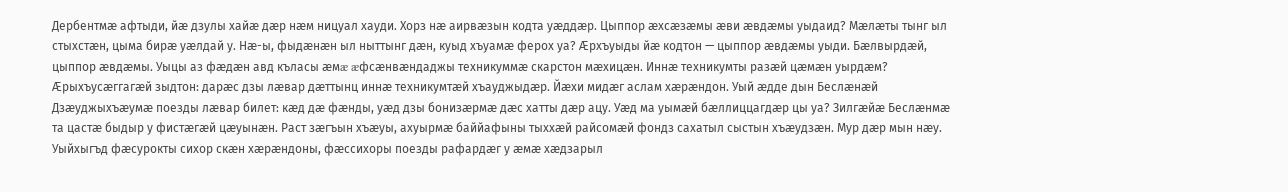Дербентмæ афтыди, йæ дзулы хайæ дæр нæм ницуал хауди. Хорз нæ аирвæзын кодта уæддæр. Цыппор æхсæзæмы æви æвдæмы уыдаид? Мæлæты тынг ыл стыхстæн, цыма бирæ уæлдай у. Нæ-ы, фыдæнæн ыл ныттынг дæн, куыд хъуамæ ферох уа? Æрхъуыды йæ кодтон — цыппор æвдæмы уыди. Бæлвырдæй, цыппор æвдæмы. Уыцы аз фæдæн авд къласы æмæ æфсæнвæндаджы техникуммæ скарстон мæхицæн. Иннæ техникумты разæй цæмæн уырдæм? Æрыхъусæггагæй зыдтон: дарæс дзы лæвар дæттынц иннæ техникумтæй хъауджыдæр. Йæхи мидæг аслам хæрæндон. Уый æдде дын Беслæнæй Дзæуджыхъæумæ поезды лæвар билет: кæд дæ фæнды, уæд дзы бонизæрмæ дæс хатты дæр ацу. Уæд ма уымæй бæллиццагдæр цы уа? Зилгæйæ Беслæнмæ та цастæ быдыр у фистæгæй цæуынæн. Раст зæгъын хъæуы, ахуырмæ баййафыны тыххæй райсомæй фондз сахатыл сыстын хъæудзæн. Мур дæр мын нæу. Уыйхыгъд фæсурокты сихор скæн хæрæндоны, фæссихоры поезды рафардæг у æмæ хæдзарыл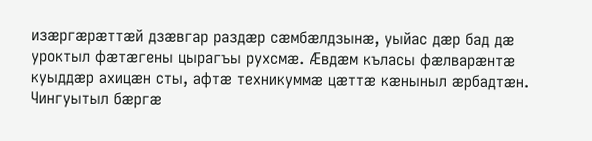изæргæрæттæй дзæвгар раздæр сæмбæлдзынæ, уыйас дæр бад дæ уроктыл фæтæгены цырагъы рухсмæ. Æвдæм къласы фæлварæнтæ куыддæр ахицæн сты, афтæ техникуммæ цæттæ кæныныл æрбадтæн. Чингуытыл бæргæ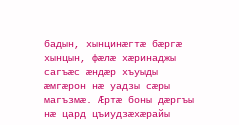бадын, хынцинæгтæ бæргæ хынцын, фæлæ хæринаджы сагъæс æндæр хъуыды æмгæрон нæ уадзы сæры магъзмæ. Æртæ боны дæргъы нæ цард цъиудзæхæрайы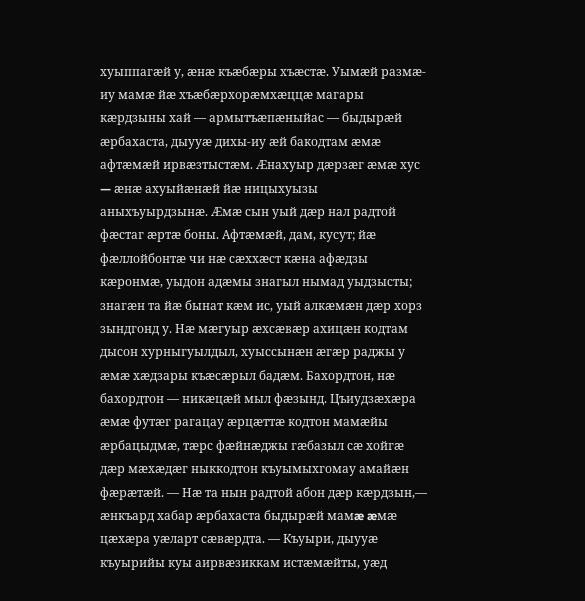хуыппагæй у, æнæ къæбæры хъæстæ. Уымæй размæ-иу мамæ йæ хъæбæрхорæмхæццæ магары кæрдзыны хай — армытъæпæныйас — быдырæй æрбахаста, дыууæ дихы-иу æй бакодтам æмæ афтæмæй ирвæзтыстæм. Æнахуыр дæрзæг æмæ хус — æнæ ахуыйæнæй йæ ницыхуызы аныхъуырдзынæ. Æмæ сын уый дæр нал радтой фæстаг æртæ боны. Афтæмæй, дам, кусут; йæ фæллойбонтæ чи нæ сæххæст кæна афæдзы кæронмæ, уыдон адæмы знагыл нымад уыдзысты; знагæн та йæ бынат кæм ис, уый алкæмæн дæр хорз зындгонд у. Нæ мæгуыр æхсæвæр ахицæн кодтам дысон хурныгуылдыл, хуыссынæн æгæр раджы у æмæ хæдзары къæсæрыл бадæм. Бахордтон, нæ бахордтон — никæцæй мыл фæзынд. Цъиудзæхæра æмæ футæг рагацау æрцæттæ кодтон мамæйы æрбацыдмæ, тæрс фæйнæджы гæбазыл сæ хойгæ дæр мæхæдæг ныккодтон къуымыхгомау амайæн фæрæтæй. — Нæ та нын радтой абон дæр кæрдзын,— æнкъард хабар æрбахаста быдырæй мамæ æмæ цæхæра уæларт сæвæрдта. — Къуыри, дыууæ къуырийы куы аирвæзиккам истæмæйты, уæд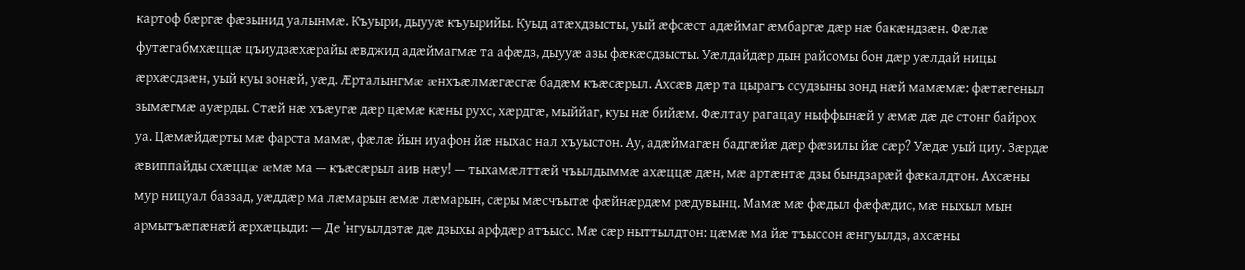картоф бæргæ фæзынид уалынмæ. Къуыри, дыууæ къуырийы. Куыд атæхдзысты, уый æфсæст адæймаг æмбаргæ дæр нæ бакæндзæн. Фæлæ футæгабмхæццæ цъиудзæхæрайы æвджид адæймагмæ та афæдз, дыууæ азы фæкæсдзысты. Уæлдайдæр дын райсомы бон дæр уæлдай ницы æрхæсдзæн, уый куы зонæй, уæд. Æрталынгмæ æнхъæлмæгæсгæ бадæм къæсæрыл. Ахсæв дæр та цырагъ ссудзыны зонд нæй мамæмæ: фæтæгеныл зымæгмæ ауæрды. Стæй нæ хъæугæ дæр цæмæ кæны рухс, хæрдгæ, мыййаг, куы нæ бийæм. Фæлтау рагацау ныффынæй у æмæ дæ де стонг байрох уа. Цæмæйдæрты мæ фарста мамæ, фæлæ йын иуафон йæ ныхас нал хъуыстон. Ау, адæймагæн бадгæйæ дæр фæзилы йæ сæр? Уæдæ уый циу. Зæрдæ æвиппайды схæццæ æмæ ма — къæсæрыл аив нæу! — тыхамæлттæй чъылдыммæ ахæццæ дæн, мæ артæнтæ дзы бындзарæй фæкалдтон. Ахсæны мур ницуал баззад, уæддæр ма лæмарын æмæ лæмарын, сæры мæсчъытæ фæйнæрдæм рæдувынц. Мамæ мæ фæдыл фæфæдис, мæ ныхыл мын армытъæпæнæй æрхæцыди: — Де ’нгуылдзтæ дæ дзыхы арфдæр атъысс. Мæ сæр ныттылдтон: цæмæ ма йæ тъыссон æнгуылдз, ахсæны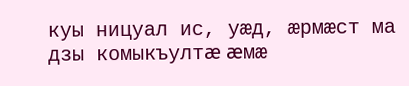куы ницуал ис, уæд, æрмæст ма дзы комыкъултæ æмæ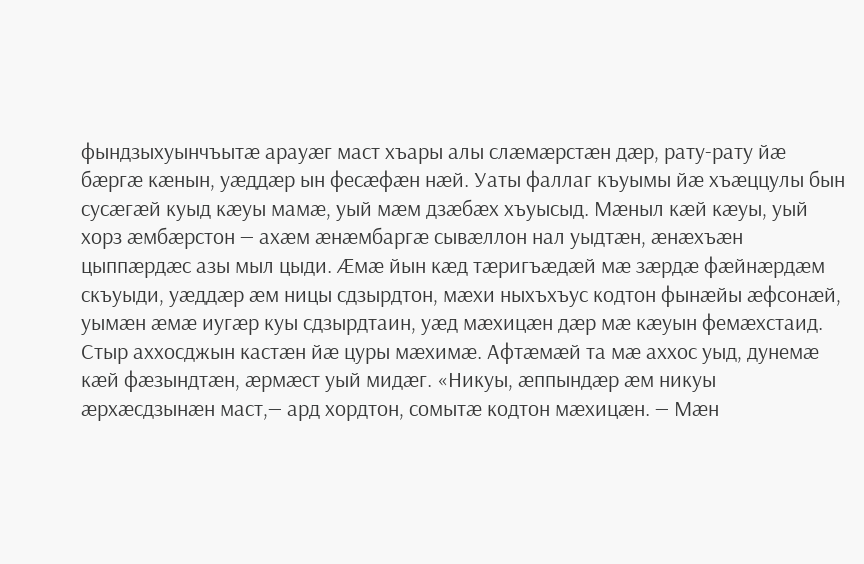фындзыхуынчъытæ арауæг маст хъары алы слæмæрстæн дæр, рату-рату йæ бæргæ кæнын, уæддæр ын фесæфæн нæй. Уаты фаллаг къуымы йæ хъæццулы бын сусæгæй куыд кæуы мамæ, уый мæм дзæбæх хъуысыд. Мæныл кæй кæуы, уый хорз æмбæрстон — ахæм æнæмбаргæ сывæллон нал уыдтæн, æнæхъæн цыппæрдæс азы мыл цыди. Æмæ йын кæд тæригъæдæй мæ зæрдæ фæйнæрдæм скъуыди, уæддæр æм ницы сдзырдтон, мæхи ныхъхъус кодтон фынæйы æфсонæй, уымæн æмæ иугæр куы сдзырдтаин, уæд мæхицæн дæр мæ кæуын фемæхстаид. Стыр аххосджын кастæн йæ цуры мæхимæ. Афтæмæй та мæ аххос уыд, дунемæ кæй фæзындтæн, æрмæст уый мидæг. «Никуы, æппындæр æм никуы æрхæсдзынæн маст,— ард хордтон, сомытæ кодтон мæхицæн. — Мæн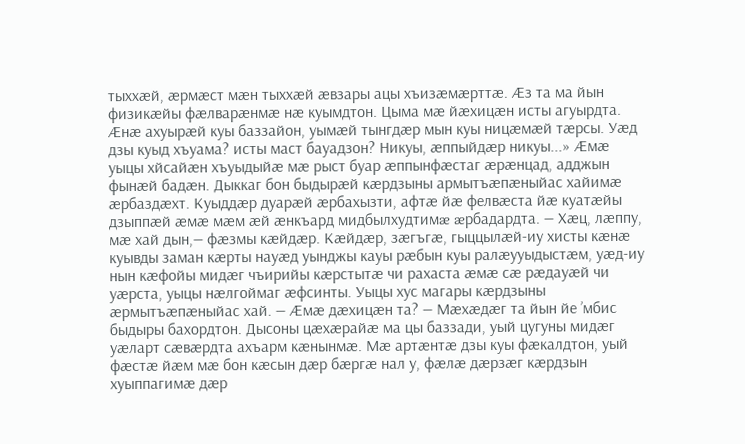тыххæй, æрмæст мæн тыххæй æвзары ацы хъизæмæрттæ. Æз та ма йын физикæйы фæлварæнмæ нæ куымдтон. Цыма мæ йæхицæн исты агуырдта. Æнæ ахуырæй куы баззайон, уымæй тынгдæр мын куы ницæмæй тæрсы. Уæд дзы куыд хъуама? исты маст бауадзон? Никуы, æппыйдæр никуы...» Æмæ уыцы хйсайæн хъуыдыйæ мæ рыст буар æппынфæстаг æрæнцад, адджын фынæй бадæн. Дыккаг бон быдырæй кæрдзыны армытъæпæныйас хайимæ æрбаздæхт. Куыддæр дуарæй æрбахызти, афтæ йæ фелвæста йæ куатæйы дзыппæй æмæ мæм æй æнкъард мидбылхудтимæ æрбадардта. — Хæц, лæппу, мæ хай дын,— фæзмы кæйдæр. Кæйдæр, зæгъгæ, гыццылæй-иу хисты кæнæ куывды заман кæрты науæд уынджы кауы рæбын куы ралæууыдыстæм, уæд-иу нын кæфойы мидæг чъирийы кæрстытæ чи рахаста æмæ сæ рæдауæй чи уæрста, уыцы нæлгоймаг æфсинты. Уыцы хус магары кæрдзыны æрмытъæпæныйас хай. — Æмæ дæхицæн та? — Мæхæдæг та йын йе ’мбис быдыры бахордтон. Дысоны цæхæрайæ ма цы баззади, уый цугуны мидæг уæларт сæвæрдта ахъарм кæнынмæ. Мæ артæнтæ дзы куы фæкалдтон, уый фæстæ йæм мæ бон кæсын дæр бæргæ нал у, фæлæ дæрзæг кæрдзын хуыппагимæ дæр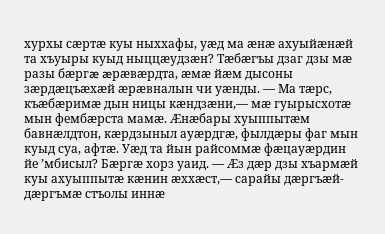хурхы сæртæ куы ныххафы, уæд ма æнæ ахуыйæнæй та хъуыры куыд ныццæудзæн? Тæбæгъы дзаг дзы мæ разы бæргæ æрæвæрдта, æмæ йæм дысоны зæрдæцъæхæй æрæвналын чи уæнды. — Ма тæрс, къæбæримæ дын ницы кæндзæни,— мæ гуырысхотæ мын фембæрста мамæ. Æнæбары хуыппытæм бавнæлдтон, кæрдзыныл ауæрдгæ, фылдæры фаг мын куыд суа, афтæ. Уæд та йын райсоммæ фæцауæрдин йе ’мбисыл? Бæргæ хорз уаид. — Æз дæр дзы хъармæй куы ахуыппытæ кæнин æххæст,— сарайы дæргъæй-дæргъмæ стъолы иннæ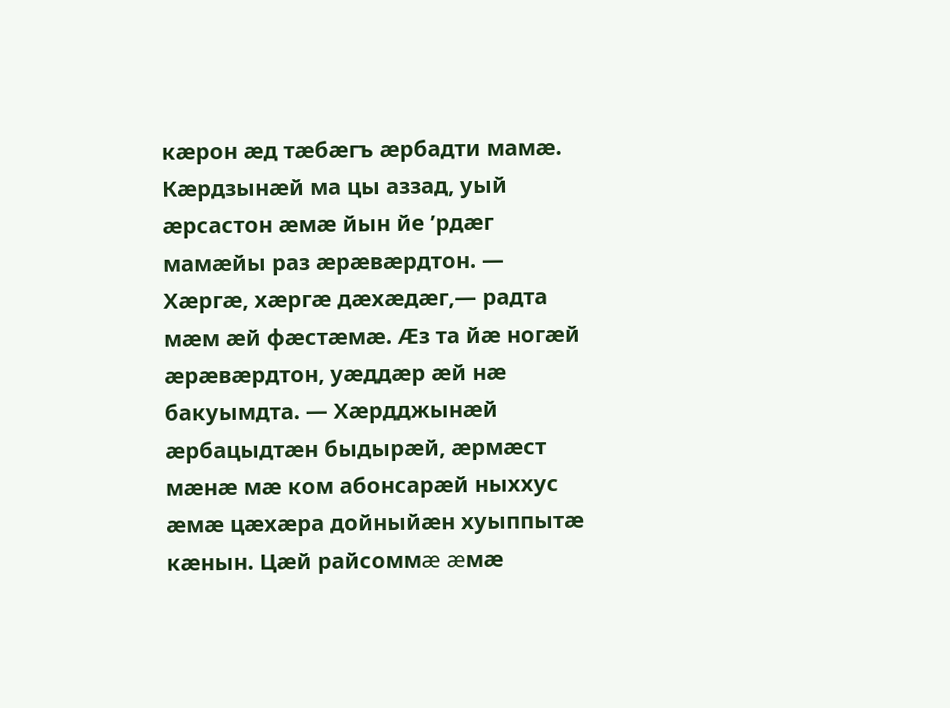кæрон æд тæбæгъ æрбадти мамæ. Кæрдзынæй ма цы аззад, уый æрсастон æмæ йын йе ’рдæг мамæйы раз æрæвæрдтон. — Хæргæ, хæргæ дæхæдæг,— радта мæм æй фæстæмæ. Æз та йæ ногæй æрæвæрдтон, уæддæр æй нæ бакуымдта. — Хæрдджынæй æрбацыдтæн быдырæй, æрмæст мæнæ мæ ком абонсарæй ныххус æмæ цæхæра дойныйæн хуыппытæ кæнын. Цæй райсоммæ æмæ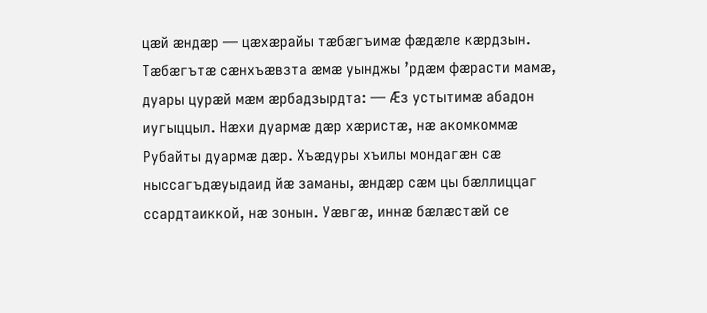цæй æндæр — цæхæрайы тæбæгъимæ фæдæле кæрдзын. Тæбæгътæ сæнхъæвзта æмæ уынджы ’рдæм фæрасти мамæ, дуары цурæй мæм æрбадзырдта: — Æз устытимæ абадон иугыццыл. Нæхи дуармæ дæр хæристæ, нæ акомкоммæ Рубайты дуармæ дæр. Хъæдуры хъилы мондагæн сæ ныссагъдæуыдаид йæ заманы, æндæр сæм цы бæллиццаг ссардтаиккой, нæ зонын. Уæвгæ, иннæ бæлæстæй се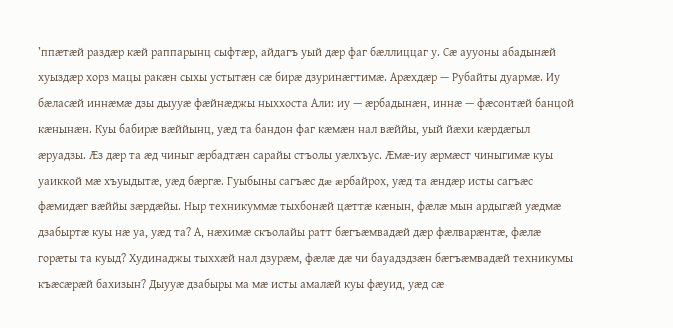’ппæтæй раздæр кæй раппарынц сыфтæр, айдагъ уый дæр фаг бæллиццаг у. Сæ аууоны абадынæй хуыздæр хорз мацы ракæн сыхы устытæн сæ бирæ дзуринæгтимæ. Арæхдæр — Рубайты дуармæ. Иу бæласæй иннæмæ дзы дыууæ фæйнæджы ныххоста Али: иу — æрбадынæн, иннæ — фæсонтæй банцой кæнынæн. Куы бабирæ вæййынц, уæд та бандон фаг кæмæн нал вæййы, уый йæхи кæрдæгыл æруадзы. Æз дæр та æд чиныг æрбадтæн сарайы стъолы уæлхъус. Æмæ-иу æрмæст чиныгимæ куы уаиккой мæ хъуыдытæ, уæд бæргæ. Гуыбыны сагъæс дæ æрбайрох, уæд та æндæр исты сагъæс фæмидæг вæййы зæрдæйы. Ныр техникуммæ тыхбонæй цæттæ кæнын, фæлæ мын ардыгæй уæдмæ дзабыртæ куы нæ уа, уæд та? А, нæхимæ скъолайы ратт бæгъæмвадæй дæр фæлварæнтæ, фæлæ горæты та куыд? Худинаджы тыххæй нал дзурæм, фæлæ дæ чи бауадздзæн бæгъæмвадæй техникумы къæсæрæй бахизын? Дыууæ дзабыры ма мæ исты амалæй куы фæуид, уæд сæ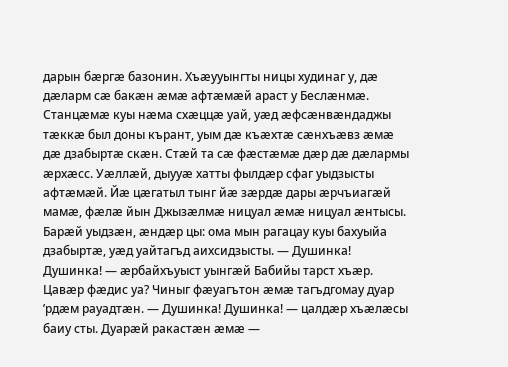дарын бæргæ базонин. Хъæууынгты ницы худинаг у, дæ дæларм сæ бакæн æмæ афтæмæй араст у Беслæнмæ. Станцæмæ куы нæма схæццæ уай, уæд æфсæнвæндаджы тæккæ был доны кърант, уым дæ къæхтæ сæнхъæвз æмæ дæ дзабыртæ скæн. Стæй та сæ фæстæмæ дæр дæ дæлармы æрхæсс. Уæллæй, дыууæ хатты фылдæр сфаг уыдзысты афтæмæй. Йæ цæгатыл тынг йæ зæрдæ дары æрчъиагæй мамæ, фæлæ йын Джызæлмæ ницуал æмæ ницуал æнтысы. Барæй уыдзæн, æндæр цы: ома мын рагацау куы бахуыйа дзабыртæ, уæд уайтагъд аихсидзысты. — Душинка! Душинка! — æрбайхъуыст уынгæй Бабийы тарст хъæр. Цавæр фæдис уа? Чиныг фæуагътон æмæ тагъдгомау дуар ’рдæм рауадтæн. — Душинка! Душинка! — цалдæр хъæлæсы баиу сты. Дуарæй ракастæн æмæ —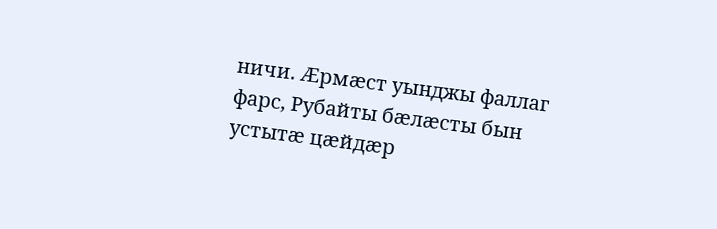ничи. Æрмæст уынджы фаллаг фарс, Рубайты бæлæсты бын устытæ цæйдæр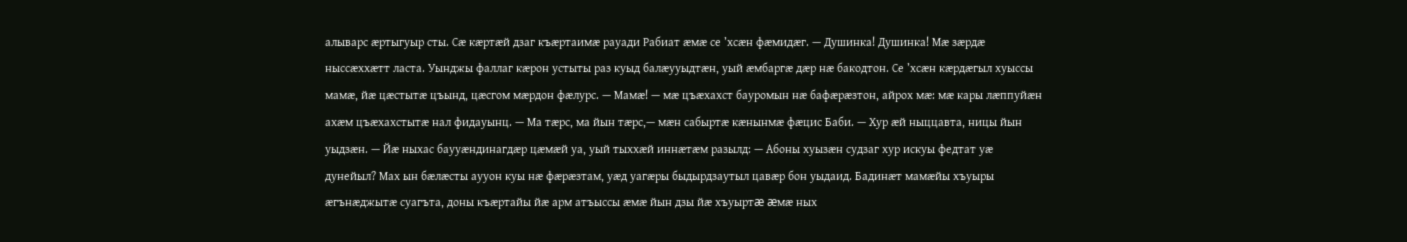алыварс æртыгуыр сты. Сæ кæртæй дзаг къæртаимæ рауади Рабиат æмæ се ’хсæн фæмидæг. — Душинка! Душинка! Мæ зæрдæ ныссæххæтт ласта. Уынджы фаллаг кæрон устыты раз куыд балæууыдтæн, уый æмбаргæ дæр нæ бакодтон. Се ’хсæн кæрдæгыл хуыссы мамæ, йæ цæстытæ цъынд, цæсгом мæрдон фæлурс. — Мамæ! — мæ цъæхахст бауромын нæ бафæрæзтон, айрох мæ: мæ кары лæппуйæн ахæм цъæхахстытæ нал фидауынц. — Ма тæрс, ма йын тæрс,— мæн сабыртæ кæнынмæ фæцис Баби. — Хур æй ныццавта, ницы йын уыдзæн. — Йæ ныхас баууæндинагдæр цæмæй уа, уый тыххæй иннæтæм разылд: — Абоны хуызæн судзаг хур искуы федтат уæ дунейыл? Мах ын бæлæсты аууон куы нæ фæрæзтам, уæд уагæры быдырдзаутыл цавæр бон уыдаид. Бадинæт мамæйы хъуыры æгънæджытæ суагъта, доны къæртайы йæ арм атъыссы æмæ йын дзы йæ хъуыртæ æмæ ных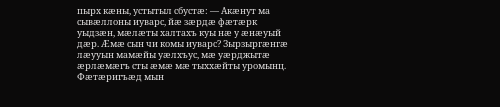пырх кæны, устытыл сбустæ: — Акæнут ма сывæллоны иуварс, йæ зæрдæ фæтæрк уыдзæн, мæлæты халтахъ куы нæ у æнæуый дæр. Æмæ сын чи комы иуварс? Зырзыргæнгæ лæууын мамæйы уæлхъус, мæ уæрджытæ æрлæмæгъ сты æмæ мæ тыххæйты уромынц. Фæтæригъæд мын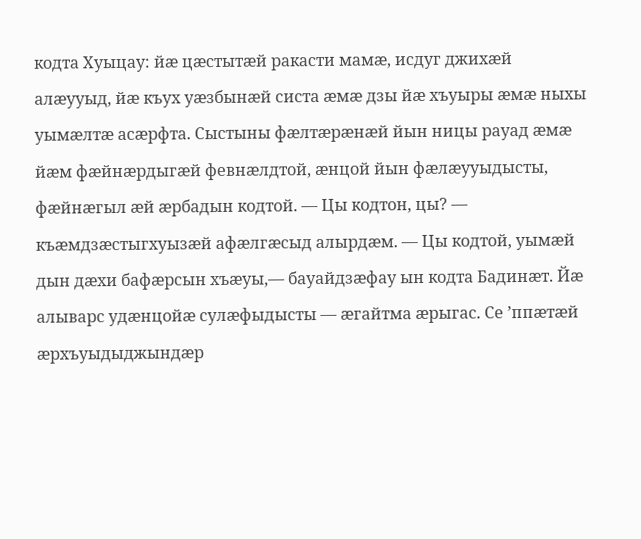кодта Хуыцау: йæ цæстытæй ракасти мамæ, исдуг джихæй алæууыд, йæ къух уæзбынæй систа æмæ дзы йæ хъуыры æмæ ныхы уымæлтæ асæрфта. Сыстыны фæлтæрæнæй йын ницы рауад æмæ йæм фæйнæрдыгæй февнæлдтой, æнцой йын фæлæууыдысты, фæйнæгыл æй æрбадын кодтой. — Цы кодтон, цы? — къæмдзæстыгхуызæй афæлгæсыд алырдæм. — Цы кодтой, уымæй дын дæхи бафæрсын хъæуы,— бауайдзæфау ын кодта Бадинæт. Йæ алыварс удæнцойæ сулæфыдысты — æгайтма æрыгас. Се ’ппæтæй æрхъуыдыджындæр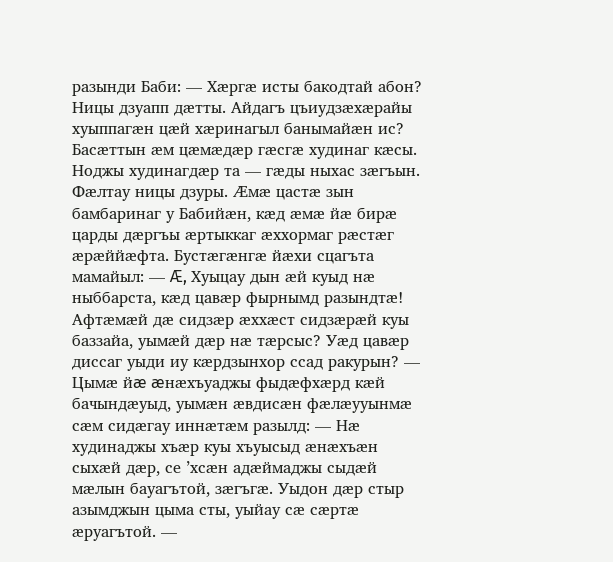разынди Баби: — Хæргæ исты бакодтай абон? Ницы дзуапп дæтты. Айдагъ цъиудзæхæрайы хуыппагæн цæй хæринагыл банымайæн ис? Басæттын æм цæмæдæр гæсгæ худинаг кæсы. Ноджы худинагдæр та — гæды ныхас зæгъын. Фæлтау ницы дзуры. Æмæ цастæ зын бамбаринаг у Бабийæн, кæд æмæ йæ бирæ царды дæргъы æртыккаг æххормаг рæстæг æрæййæфта. Бустæгæнгæ йæхи сцагъта мамайыл: — Æ, Хуыцау дын æй куыд нæ ныббарста, кæд цавæр фырнымд разындтæ! Афтæмæй дæ сидзæр æххæст сидзæрæй куы баззайа, уымæй дæр нæ тæрсыс? Уæд цавæр диссаг уыди иу кæрдзынхор ссад ракурын? — Цымæ йæ æнæхъуаджы фыдæфхæрд кæй бачындæуыд, уымæн æвдисæн фæлæууынмæ сæм сидæгау иннæтæм разылд: — Нæ худинаджы хъæр куы хъуысыд æнæхъæн сыхæй дæр, се ’хсæн адæймаджы сыдæй мæлын бауагътой, зæгъгæ. Уыдон дæр стыр азымджын цыма сты, уыйау сæ сæртæ æруагътой. —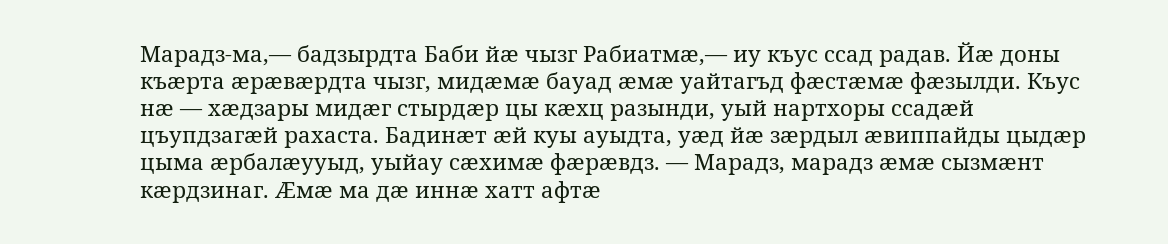Марадз-ма,— бадзырдта Баби йæ чызг Рабиатмæ,— иу къус ссад радав. Йæ доны къæрта æрæвæрдта чызг, мидæмæ бауад æмæ уайтагъд фæстæмæ фæзылди. Къус нæ — хæдзары мидæг стырдæр цы кæхц разынди, уый нартхоры ссадæй цъупдзагæй рахаста. Бадинæт æй куы ауыдта, уæд йæ зæрдыл æвиппайды цыдæр цыма æрбалæууыд, уыйау сæхимæ фæрæвдз. — Марадз, марадз æмæ сызмæнт кæрдзинаг. Æмæ ма дæ иннæ хатт афтæ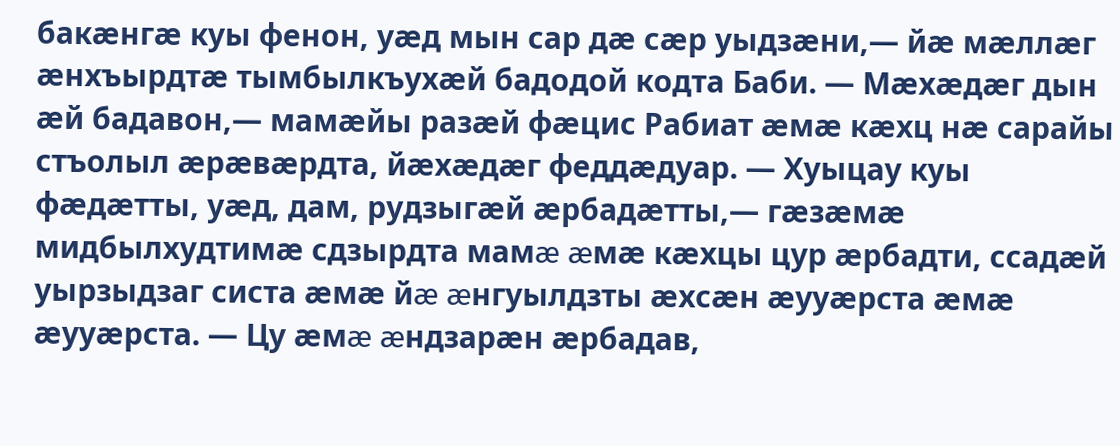бакæнгæ куы фенон, уæд мын сар дæ сæр уыдзæни,— йæ мæллæг æнхъырдтæ тымбылкъухæй бадодой кодта Баби. — Мæхæдæг дын æй бадавон,— мамæйы разæй фæцис Рабиат æмæ кæхц нæ сарайы стъолыл æрæвæрдта, йæхæдæг феддæдуар. — Хуыцау куы фæдæтты, уæд, дам, рудзыгæй æрбадæтты,— гæзæмæ мидбылхудтимæ сдзырдта мамæ æмæ кæхцы цур æрбадти, ссадæй уырзыдзаг систа æмæ йæ æнгуылдзты æхсæн æууæрста æмæ æууæрста. — Цу æмæ æндзарæн æрбадав,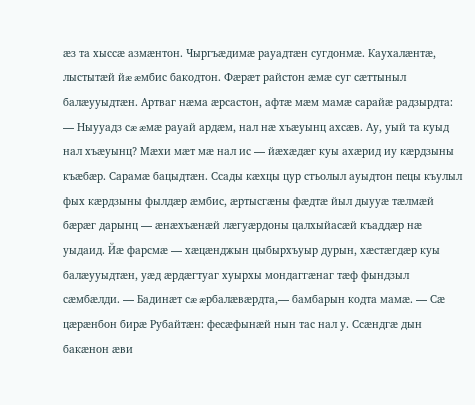æз та хыссæ азмæнтон. Чыргъæдимæ рауадтæн сугдонмæ. Каухалæнтæ, лыстытæй йæ æмбис бакодтон. Фæрæт райстон æмæ суг сæттыныл балæууыдтæн. Артваг нæма æрсастон, афтæ мæм мамæ сарайæ радзырдта: — Ныууадз сæ æмæ рауай ардæм, нал нæ хъæуынц ахсæв. Ау, уый та куыд нал хъæуынц? Мæхи мæт мæ нал ис — йæхæдæг куы ахæрид иу кæрдзыны къæбæр. Сарамæ бацыдтæн. Ссады кæхцы цур стъолыл ауыдтон пецы къулыл фых кæрдзыны фылдæр æмбис, æртысгæны фæдтæ йыл дыууæ тæлмæй бæрæг дарынц — æнæхъæнæй лæгуæрдоны цалхыйасæй къаддæр нæ уыдаид. Йæ фарсмæ — хæцæнджын цыбырхъуыр дурын, хæстæгдæр куы балæууыдтæн, уæд æрдæгтуаг хуырхы мондаггæнаг тæф фындзыл сæмбæлди. — Бадинæт сæ æрбалæвæрдта,— бамбарын кодта мамæ. — Сæ цæрæнбон бирæ Рубайтæн: фесæфынæй нын тас нал у. Ссæндгæ дын бакæнон æви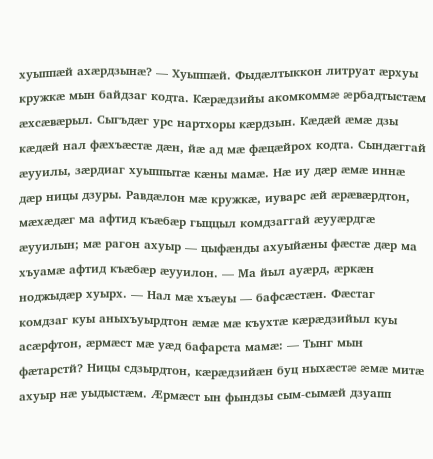хуыппæй ахæрдзынæ? — Хуыппæй. Фыдæлтыккон литруат æрхуы кружкæ мын байдзаг кодта. Кæрæдзийы акомкоммæ æрбадтыстæм æхсæвæрыл. Сыгъдæг урс нартхоры кæрдзын. Кæдæй æмæ дзы кæдæй нал фæхъæстæ дæн, йæ ад мæ фæцæйрох кодта. Сындæггай æууилы, зæрдиаг хуыппытæ кæны мамæ. Нæ иу дæр æмæ иннæ дæр ницы дзуры. Равдæлон мæ кружкæ, иуварс æй æрæвæрдтон, мæхæдæг ма афтид къæбæр гыццыл комдзаггай æууæрдгæ æууилын; мæ рагон ахуыр — цыфæнды ахуыйæны фæстæ дæр ма хъуамæ афтид къæбæр æууилон. — Ма йыл ауæрд, æркæн ноджыдæр хуырх. — Нал мæ хъæуы — бафсæстæн. Фæстаг комдзаг куы аныхъуырдтон æмæ мæ къухтæ кæрæдзийыл куы асæрфтон, æрмæст мæ уæд бафарста мамæ: — Тынг мын фæтарстй? Ницы сдзырдтон, кæрæдзийæн буц ныхæстæ æмæ митæ ахуыр нæ уыдыстæм. Æрмæст ын фындзы сым-сымæй дзуапп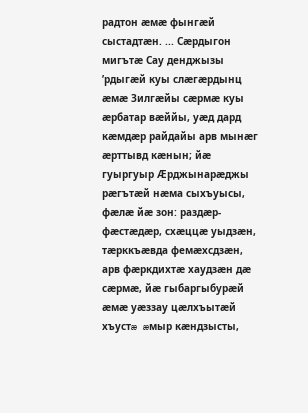радтон æмæ фынгæй сыстадтæн. ... Сæрдыгон мигътæ Сау денджызы ’рдыгæй куы слæгæрдынц æмæ Зилгæйы сæрмæ куы æрбатар вæййы, уæд дард кæмдæр райдайы арв мынæг æрттывд кæнын; йæ гуыргуыр Æрджынарæджы рæгътæй нæма сыхъуысы, фæлæ йæ зон: раздæр-фæстæдæр, схæццæ уыдзæн, тæрккъæвда фемæхсдзæн, арв фæркдихтæ хаудзæн дæ сæрмæ, йæ гыбаргыбурæй æмæ уæззау цæлхъытæй хъустæ æмыр кæндзысты,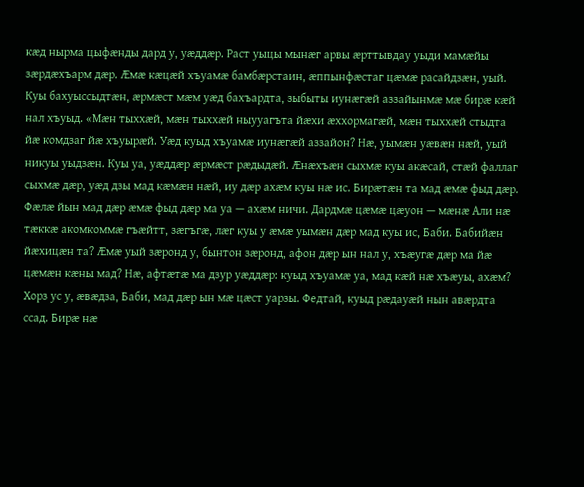кæд нырма цыфæнды дард у, уæддæр. Раст уыцы мынæг арвы æрттывдау уыди мамæйы зæрдæхъарм дæр. Æмæ кæцæй хъуамæ бамбæрстаин, æппынфæстаг цæмæ расайдзæн, уый. Куы бахуыссыдтæн, æрмæст мæм уæд бахъардта, зыбыты иунæгæй аззайынмæ мæ бирæ кæй нал хъуыд. «Мæн тыххæй, мæн тыххæй ныууагъта йæхи æххормагæй, мæн тыххæй стыдта йæ комдзаг йæ хъуырæй. Уæд куыд хъуамæ иунæгæй аззайон? Нæ, уымæн уæвæн нæй, уый никуы уыдзæн. Куы уа, уæддæр æрмæст рæдыдæй. Æнæхъæн сыхмæ куы акæсай, стæй фаллаг сыхмæ дæр, уæд дзы мад кæмæн нæй, иу дæр ахæм куы нæ ис. Бирæтæн та мад æмæ фыд дæр. Фæлæ йын мад дæр æмæ фыд дæр ма уа — ахæм ничи. Дардмæ цæмæ цæуон — мæнæ Али нæ тæккæ акомкоммæ гъæйтт, зæгъгæ, лæг куы у æмæ уымæн дæр мад куы ис, Баби. Бабийæн йæхицæн та? Æмæ уый зæронд у, бынтон зæронд, афон дæр ын нал у, хъæугæ дæр ма йæ цæмæн кæны мад? Нæ, афтæтæ ма дзур уæддæр: куыд хъуамæ уа, мад кæй нæ хъæуы, ахæм? Хорз ус у, æвæдза, Баби, мад дæр ын мæ цæст уарзы. Федтай, куыд рæдауæй нын авæрдта ссад. Бирæ нæ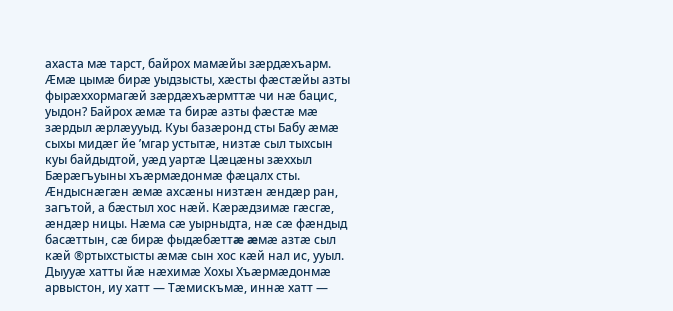ахаста мæ тарст, байрох мамæйы зæрдæхъарм. Æмæ цымæ бирæ уыдзысты, хæсты фæстæйы азты фырæххормагæй зæрдæхъæрмттæ чи нæ бацис, уыдон? Байрох æмæ та бирæ азты фæстæ мæ зæрдыл æрлæууыд. Куы базæронд сты Бабу æмæ сыхы мидæг йе ’мгар устытæ, низтæ сыл тыхсын куы байдыдтой, уæд уартæ Цæцæны зæххыл Бæрæгъуыны хъæрмæдонмæ фæцалх сты. Æндыснæгæн æмæ ахсæны низтæн æндæр ран, загътой, а бæстыл хос нæй. Кæрæдзимæ гæсгæ, æндæр ницы. Нæма сæ уырныдта, нæ сæ фæндыд басæттын, сæ бирæ фыдæбæттæ æмæ азтæ сыл кæй ®ртыхстысты æмæ сын хос кæй нал ис, ууыл. Дыууæ хатты йæ нæхимæ Хохы Хъæрмæдонмæ арвыстон, иу хатт — Тæмискъмæ, иннæ хатт —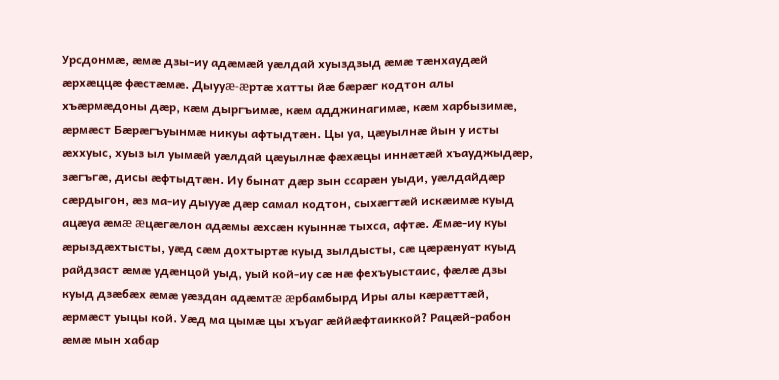Урсдонмæ, æмæ дзы-иу адæмæй уæлдай хуыздзыд æмæ тæнхаудæй æрхæццæ фæстæмæ. Дыууæ-æртæ хатты йæ бæрæг кодтон алы хъæрмæдоны дæр, кæм дыргъимæ, кæм адджинагимæ, кæм харбызимæ, æрмæст Бæрæгъуынмæ никуы афтыдтæн. Цы уа, цæуылнæ йын у исты æххуыс, хуыз ыл уымæй уæлдай цæуылнæ фæхæцы иннæтæй хъауджыдæр, зæгъгæ, дисы æфтыдтæн. Иу бынат дæр зын ссарæн уыди, уæлдайдæр сæрдыгон, æз ма-иу дыууæ дæр самал кодтон, сыхæгтæй искæимæ куыд ацæуа æмæ æцæгæлон адæмы æхсæн куыннæ тыхса, афтæ. Æмæ-иу куы æрыздæхтысты, уæд сæм дохтыртæ куыд зылдысты, сæ цæрæнуат куыд райдзаст æмæ удæнцой уыд, уый кой-иу сæ нæ фехъуыстаис, фæлæ дзы куыд дзæбæх æмæ уæздан адæмтæ æрбамбырд Иры алы кæрæттæй, æрмæст уыцы кой. Уæд ма цымæ цы хъуаг æййæфтаиккой? Рацæй-рабон æмæ мын хабар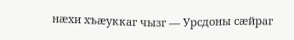нæхи хъæуккаг чызг — Урсдоны сæйраг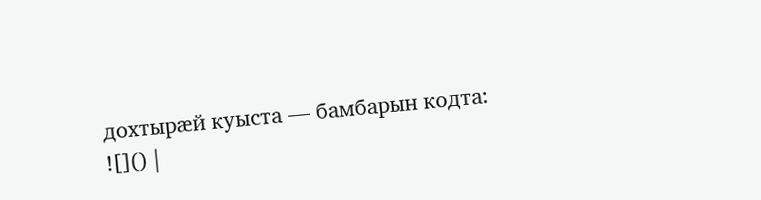дохтырæй куыста — бамбарын кодта:
![]() |